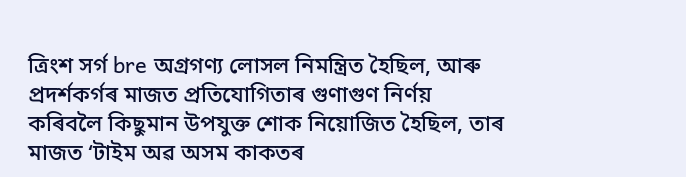ত্ৰিংশ সৰ্গ bre অগ্ৰগণ্য লোসল নিমন্ত্ৰিত হৈছিল, আৰু প্ৰদৰ্শকৰ্গৰ মাজত প্ৰতিযোগিতাৰ গুণাগুণ নিৰ্ণয় কৰিবলৈ কিছুমান উপযুক্ত শোক নিয়োজিত হৈছিল, তাৰ মাজত ‘টাইম অৱ অসম কাকতৰ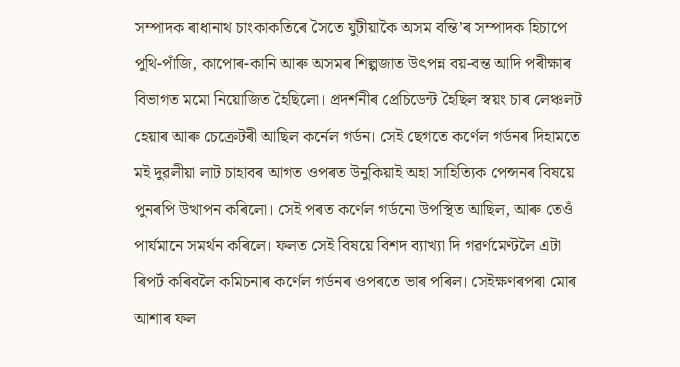সম্পাদক ৰাধানাথ চাংকাকতিৰে সৈতে যুটীয়াকৈ অসম বন্তি’ৰ সম্পাদক হিচাপে পুথি-পাঁজি, কাপোৰ-কানি আৰু অসমৰ শিল্পজাত উৎপন্ন বয়-বন্ত আদি পৰীক্ষাৰ বিভাগত মমো নিয়োজিত হৈছিলো। প্ৰদৰ্শনীৰ প্ৰেচিডেন্ট হৈছিল স্বয়ং চাৰ লেঞ্চলট হেয়াৰ আৰু চেক্ৰেটৰী আছিল কৰ্নেল গৰ্ডন। সেই ছেগতে কৰ্ণেল গৰ্ডনৰ দিহামতে মই দুৱলীয়া লাট চাহাবৰ আগত ওপৰত উনুকিয়াই অহা সাহিত্যিক পেন্সনৰ বিষয়ে পুনৰপি উত্থাপন কৰিলো। সেই পৰত কৰ্ণেল গৰ্ডনো উপস্থিত আছিল, আৰু তেওঁ পাৰ্যমানে সমৰ্থন কৰিলে। ফলত সেই বিষয়ে বিশদ ব্যাখ্যা দি গৱৰ্ণমেণ্টলৈ এটা ৰিপৰ্ট কৰিবলৈ কমিচনাৰ কৰ্ণেল গৰ্ডনৰ ওপৰতে ভাৰ পৰিল। সেইক্ষণৰপৰা মোৰ আশাৰ ফল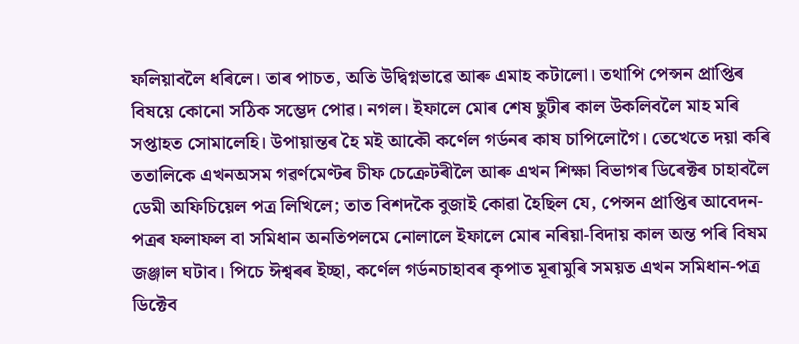ফলিয়াবলৈ ধৰিলে। তাৰ পাচত, অতি উদ্বিগ্নভাৱে আৰু এমাহ কটালো। তথাপি পেন্সন প্ৰাপ্তিৰ বিষয়ে কোনো সঠিক সম্ভেদ পোৱ। নগল। ইফালে মোৰ শেষ ছুটীৰ কাল উকলিবলৈ মাহ মৰি সপ্তাহত সোমালেহি। উপায়ান্তৰ হৈ মই আকৌ কৰ্ণেল গৰ্ডনৰ কাষ চাপিলোগৈ। তেখেতে দয়া কৰি ততালিকে এখনঅসম গৱৰ্ণমেণ্টৰ চীফ চেক্ৰেটৰীলৈ আৰু এখন শিক্ষা বিভাগৰ ডিৰেক্টৰ চাহাবলৈ ডেমী অফিচিয়েল পত্ৰ লিখিলে; তাত বিশদকৈ বুজাই কোৱা হৈছিল যে, পেন্সন প্ৰাপ্তিৰ আবেদন-পত্ৰৰ ফলাফল বা সমিধান অনতিপলমে নোলালে ইফালে মোৰ নৰিয়া-বিদায় কাল অন্ত পৰি বিষম জঞ্জাল ঘটাব। পিচে ঈশ্বৰৰ ইচ্ছা, কৰ্ণেল গৰ্ডনচাহাবৰ কৃপাত মূৰামুৰি সময়ত এখন সমিধান-পত্ৰ ডিক্টেব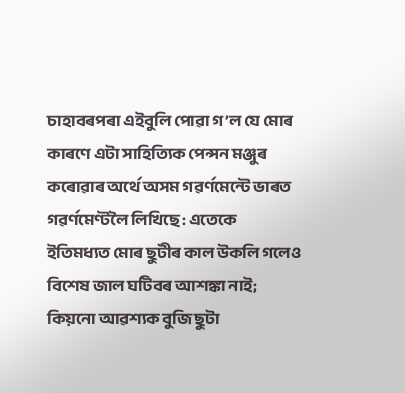চাহাবৰপৰা এইবুলি পোৱা গ’ল যে মোৰ কাৰণে এটা সাহিত্যিক পেন্সন মঞ্জুৰ কৰোৱাৰ অৰ্থে অসম গৱৰ্ণমেন্টে ভাৰত গৱৰ্ণমেণ্টলৈ লিখিছে : এতেকে ইতিমধ্যত মোৰ ছুটীৰ কাল উকলি গলেও বিশেষ জাল ঘটিবৰ আশঙ্কা নাই; কিয়নো আৱশ্যক বুজি ছুটা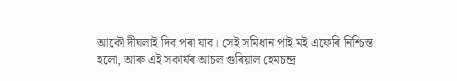আকৌ দীঘলাই দিব পৰা যাব। সেই সমিধান পাই মই এফেৰি নিশ্চিন্ত হলো, আৰু এই সকাৰ্যৰ আচল গুৰিয়াল হেমচন্দ্ৰ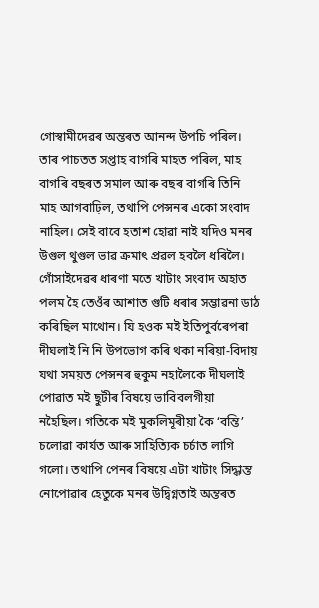গোস্বামীদেৱৰ অন্তৰত আনন্দ উপচি পৰিল। তাৰ পাচতত সপ্তাহ বাগৰি মাহত পৰিল, মাহ বাগৰি বছৰত সমাল আৰু বছৰ বাগৰি তিনি মাহ আগবাঢ়িল, তথাপি পেন্সনৰ একো সংবাদ নাহিল। সেই বাবে হতাশ হোৱা নাই যদিও মনৰ উগুল থুগুল ভাৱ ক্ৰমাৎ প্ৰৱল হবলৈ ধৰিলৈ। গোঁসাইদেৱৰ ধাৰণা মতে খাটাং সংবাদ অহাত পলম হৈ তেওঁৰ আশাত গুটি ধৰাৰ সম্ভাৱনা ডাঠ কৰিছিল মাথোন। যি হওক মই ইতিপুৰ্বৰেপৰা দীঘলাই নি নি উপভোগ কৰি থকা নৰিয়া-বিদায় যথা সময়ত পেন্সনৰ হুকুম নহালৈকে দীঘলাই পোৱাত মই ছুটীৰ বিষয়ে ভাবিবলগীয়া নহৈছিল। গতিকে মই মুকলিমূৰীয়া কৈ ‘বন্তি’ চলোৱা কাৰ্যত আৰু সাহিত্যিক চৰ্চাত লাগি গলো। তথাপি পেনৰ বিষয়ে এটা খাটাং সিদ্ধান্ত নোপোৱাৰ হেতুকে মনৰ উদ্বিগ্নতাই অন্তৰত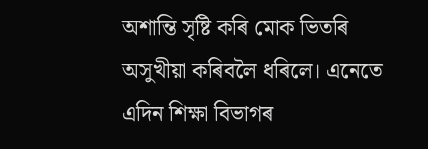অশান্তি সৃষ্টি কৰি মোক ভিতৰি অসুখীয়া কৰিবলৈ ধৰিলে। এনেতে এদিন শিক্ষা বিভাগৰ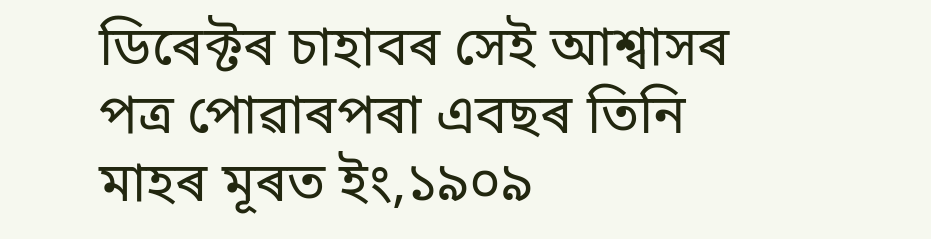ডিৰেক্টৰ চাহাবৰ সেই আশ্বাসৰ পত্ৰ পোৱাৰপৰা এবছৰ তিনি মাহৰ মূৰত ইং,১৯০৯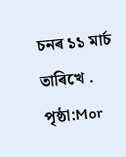চনৰ ১১ মাৰ্চ তাৰিখে .
পৃষ্ঠা:Mor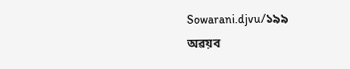Sowarani.djvu/১৯৯
অৱয়ব